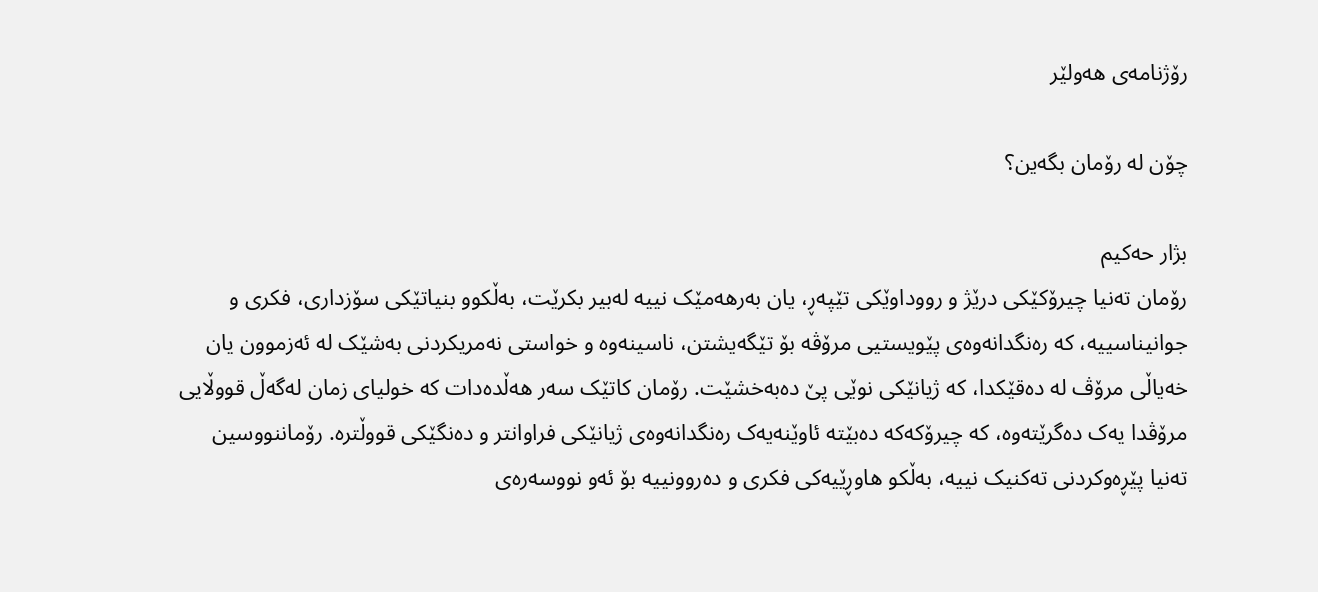رۆژنامەی ھەولێر

چۆن لە رۆمان بگەین؟

بژار حەکیم
رۆمان تەنیا چیرۆکێکی درێژ و رووداوێکی تێپەڕ، یان بەرهەمێک نییە لەبیر بکرێت، بەڵکوو بنیاتێکی سۆزداری، فکری و جوانیناسییە، کە رەنگدانەوەی پێویستیی مرۆڤە بۆ تێگەیشتن، ناسینەوە و خواستی نەمریکردنی بەشێک لە ئەزموون یان خەیاڵی مرۆڤ لە دەقێکدا، کە ژیانێکی نوێی پێ دەبەخشێت. رۆمان کاتێک سەر هەڵدەدات کە خولیای زمان لەگەڵ قووڵایی مرۆڤدا یەک دەگرێتەوە، کە چیرۆکەکە دەبێتە ئاوێنەیەک رەنگدانەوەی ژیانێکی فراوانتر و دەنگێکی قووڵترە. رۆماننووسین تەنیا پێڕەوکردنی تەکنیک نییە، بەڵکو هاوڕێیەکی فکری و دەروونییە بۆ ئەو نووسەرەی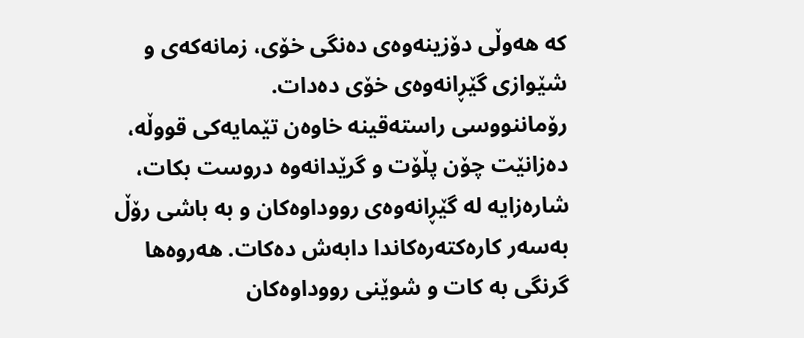کە هەوڵی دۆزینەوەی دەنگی خۆی، زمانەکەی و شێوازی گێڕانەوەی خۆی دەدات.
رۆماننووسی راستەقینە خاوەن تێمایەکی قووڵە، دەزانێت چۆن پڵۆت و گرێدانەوە دروست بکات، شارەزایە لە گێڕانەوەی رووداوەکان و بە باشی رۆڵ بەسەر کارەکتەرەکاندا دابەش دەکات. هەروەها گرنگی بە کات و شوێنی رووداوەکان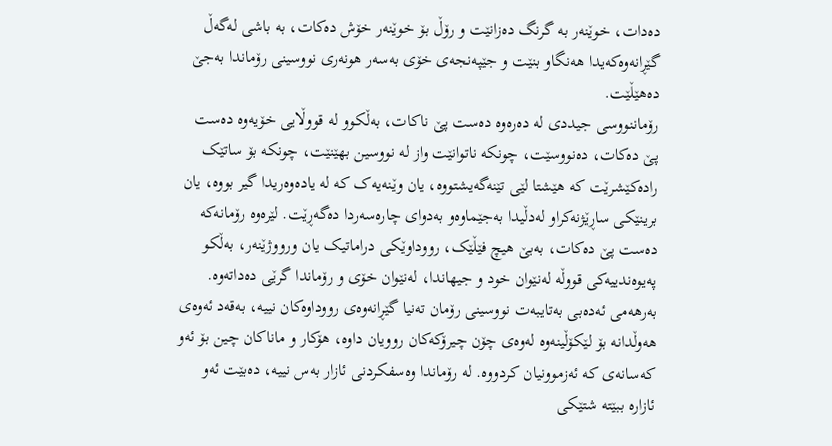دەدات، خوێنەر بە گرنگ دەزانێت و رۆڵ بۆ خوێنەر خۆش دەکات، بە باشی لەگەڵ گێڕانەوەکەیدا هەنگاو بنێت و جێپەنجەی خۆی بەسەر هونەری نووسینی رۆماندا بەجێ دەهێڵێت.
رۆماننووسی جیددی لە دەرەوە دەست پێ ناکات، بەڵکوو لە قووڵایی خۆیەوە دەست پێ دەکات، دەنووسێت، چونکە ناتوانێت واز لە نووسین بهێنێت، چونکە بۆ ساتێک رادەکێشرێت کە هێشتا لێی تێنەگەیشتووە، یان وێنەیەک کە لە یادەوەریدا گیر بووە، یان برینێکی ساڕێژنەکراو لەدڵیدا بەجێماوەو بەدوای چارەسەردا دەگەڕێت. لێرەوە رۆمانەکە دەست پێ دەکات، بەبێ هیچ فێڵێک، رووداوێکی دراماتیک یان ورووژێنەر، بەڵکو پەیوەندییەکی قووڵە لەنێوان خود و جیهاندا، لەنێوان خۆی و رۆماندا گرێی دەداتەوە. بەرهەمی ئەدەبی بەتایبەت نووسینی رۆمان تەنیا گێڕانەوەی رووداوەکان نییە، بەقەد ئەوەی هەوڵدانە بۆ لێکۆڵینەوە لەوەی چۆن چیرۆکەکان روویان داوە، هۆکار و ماناکان چین بۆ ئەو کەسانەی کە ئەزموونیان کردووە. لە رۆماندا وەسفکردنی ئازار بەس نییە، دەبێت ئەو ئازارە ببێتە شتێکی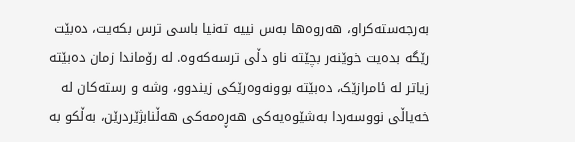بەرجەستەکراو، هەروەها بەس نییە تەنیا باسی ترس بکەیت، دەبێت رێگە بدەیت خوێنەر بچێتە ناو دڵی ترسەکەوە. لە رۆماندا زمان دەبێتە زیاتر لە ئامرازێک، دەبێتە بوونەوەرێکی زیندوو، وشە و رستەکان لە خەیاڵی نووسەردا بەشێوەیەکی هەڕەمەکی هەڵنابژێردرێن، بەڵکو بە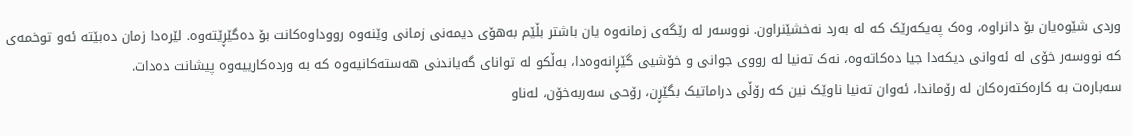وردی شێوەیان بۆ دانراوە، وەک پەیکەرێک کە لە بەرد نەخشێنراون. نووسەر لە رێگەی زمانەوە یان باشتر بڵێم بەهۆی دیمەنی زمانی وێنەوە رووداوەکانت بۆ دەگێڕێتەوە. لێرەدا زمان دەبێتە ئەو توخمەی کە نووسەر خۆی لە ئەوانی دیکەدا جیا دەکاتەوە، نەک تەنیا لە رووی جوانی و خۆشیی گێڕانەوەدا، بەڵکو لە توانای گەیاندنی هەستەکانیەوە کە بە وردەکارییەوە پیشانت دەدات.
سەبارەت بە کارەکتەرەکان لە رۆماندا، ئەوان تەنیا ناوێک نین کە رۆڵی دراماتیک بگێڕن، رۆحی سەربەخۆن، لەناو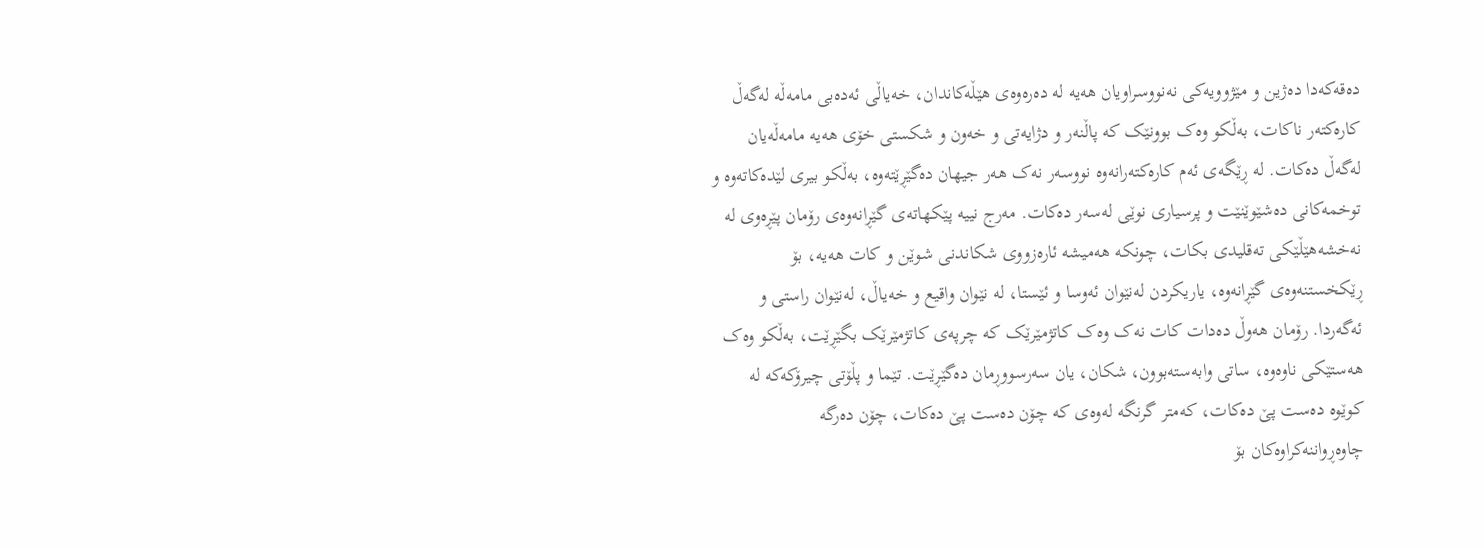دەقەکەدا دەژین و مێژوویەکی نەنووسراویان هەیە لە دەرەوەی هێڵەکاندان، خەیاڵی ئەدەبی مامەڵە لەگەڵ کارەکتەر ناکات، بەڵکو وەک بوونێک کە پاڵنەر و دژایەتی و خەون و شکستی خۆی هەیە مامەڵەیان لەگەڵ دەکات. لە ڕێگەی ئەم کارەکتەرانەوە نووسەر نەک هەر جیهان دەگێڕێتەوە، بەڵکو بیری لێدەکاتەوە و توخمەکانی دەشێوێنێت و پرسیاری نوێی لەسەر دەکات. مەرج نییە پێکهاتەی گێڕانەوەی رۆمان پێڕەوی لە نەخشەهێڵێکی تەقلیدی بکات، چونکە هەمیشە ئارەزووی شکاندنی شوێن و کات هەیە، بۆ ڕێکخستنەوەی گێڕانەوە، یاریکردن لەنێوان ئەوسا و ئێستا، لە نێوان واقیع و خەیاڵ، لەنێوان راستی و ئەگەردا. رۆمان هەوڵ دەدات کات نەک وەک کاتژمێرێک کە چرپەی کاتژمێرێک بگێڕێت، بەڵکو وەک هەستێکی ناوەوە، ساتی وابەستەبوون، شکان، یان سەرسووڕمان دەگێڕێت. تێما و پڵۆتی چیرۆکەکە لە کوێوە دەست پێ دەکات، کەمتر گرنگە لەوەی کە چۆن دەست پێ دەکات، چۆن دەرگە چاوەڕواننەکراوەکان بۆ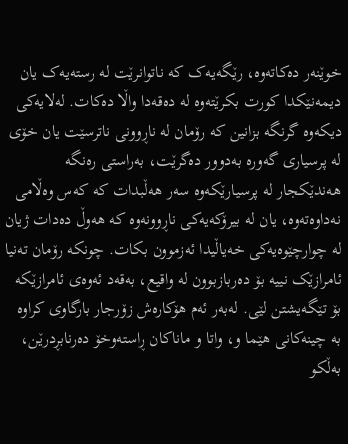خوێنەر دەکاتەوە، رێگەیەک کە ناتوانرێت لە رستەیەک یان دیمەنێکدا کورت بکرێتەوە لە دەقەدا واڵا دەکات. لەلایەکی دیکەوە گرنگە بزانین کە رۆمان لە ناڕوونی ناترسێت یان خۆی لە پرسیاری گەورە بەدوور دەگرێت، بەراستی رەنگە هەندێکجار لە پرسیارێکەوە سەر هەڵبدات کە کەس وەڵامی نەداوەتەوە، یان لە بیرۆکەیەکی ناڕوونەوە کە هەوڵ دەدات ژیان لە چوارچێوەیەکی خەیاڵیدا ئەزموون بکات. چونکە رۆمان تەنیا ئامرازێک نییە بۆ دەربازبوون لە واقیع، بەقەد ئەوەی ئامرازێکە بۆ تێگەیشتن لێی. لەبەر ئەم هۆکارەش زۆرجار بارگاوی کراوە بە چینەکانی هێما و، واتا و ماناکان ڕاستەوخۆ دەرنابڕدرێن، بەڵکو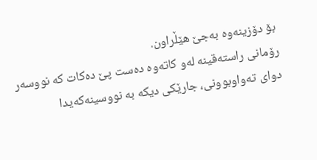بۆ دۆزینەوە بەجێ هێڵراون.
رۆمانی راستەقینە لەو کاتەوە دەست پێ دەکات کە نووسەر دوای تەواوبوونی، جارێکی دیکە بە نووسینەکەیدا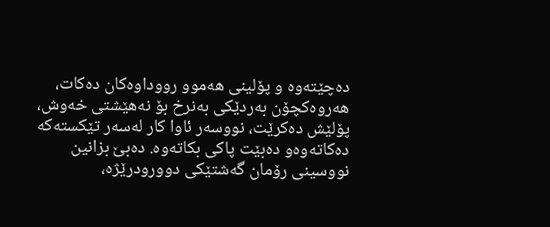دەچێتەوە و پۆلینی هەموو رووداوەکان دەکات، هەروەکچۆن بەردێکی بەنرخ بۆ نەهێشتی خەوش، پۆلێش دەکرێت، نووسەر ئاوا کار لەسەر تێکستەکە دەکاتەوەو دەبێت پاکی بکاتەوە. دەبێ بزانین نووسینی رۆمان گەشتێکی دوورودرێژە،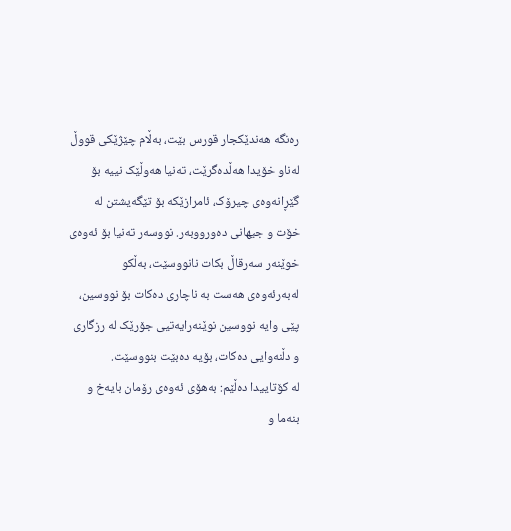رەنگە هەندێکجار قورس بێت، بەڵام چێژێکی قووڵ لەناو خۆیدا هەڵدەگرێت، تەنیا هەوڵێک نییە بۆ گێڕانەوەی چیرۆک، ئامرازێکە بۆ تێگەیشتن لە خۆت و جیهانی دەورووبەر. نووسەر تەنیا بۆ ئەوەی خوێنەر سەرقاڵ بکات نانووسێت، بەڵکو لەبەرئەوەی هەست بە ناچاری دەکات بۆ نووسین، پێی وایە نووسین نوێنەرایەتیی جۆرێک لە رزگاری و دڵنەوایی دەکات، بۆیە دەبێت بنووسێت.
لە کۆتاییدا دەڵێم: بەهۆی ئەوەی رۆمان بایەخ و بنەما و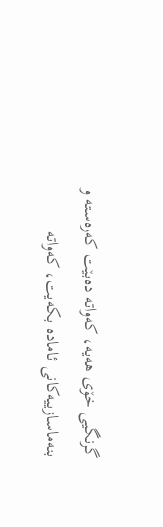گرنگیی خۆی هەیە، کەواتە دەبێت کەرەستە و بنەماسازییەکانی ئامادە بکەیت، کەواتە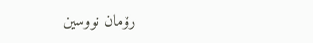رۆمان نووسین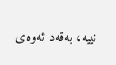نییە، بەقەد ئەوەی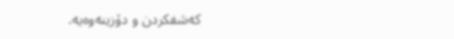کەشفکردن و دۆزینەوەیە.